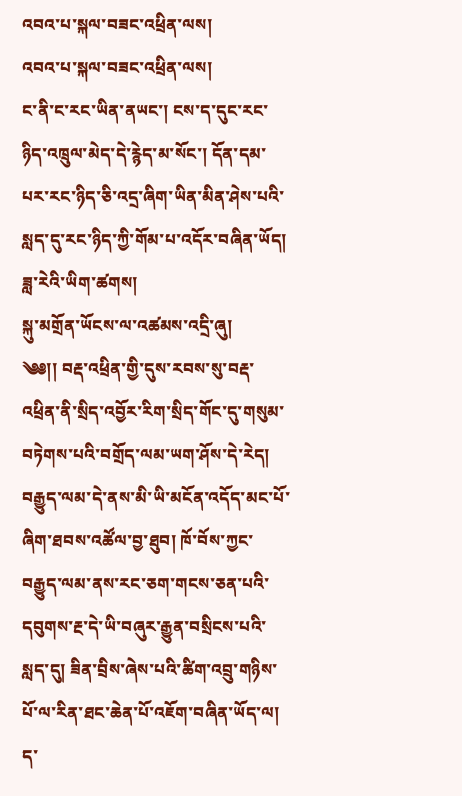འབའ་པ་སྐལ་བཟང་འཕྲིན་ལས།
འབའ་པ་སྐལ་བཟང་འཕྲིན་ལས།
ང་ནི་ང་རང་ཡིན་ནཡང་། ངས་ད་དུང་རང་ཉིད་འཁྲུལ་མེད་དེ་རྙེད་མ་སོང་། དོན་དམ་པར་རང་ཉིད་ཅི་འདྲ་ཞིག་ཡིན་མིན་ཤེས་པའི་སླད་དུ་རང་ཉིད་ཀྱི་གོམ་པ་འདོར་བཞིན་ཡོད།
ཟླ་རེའི་ཡིག་ཚགས།
སྐུ་མགྲོན་ཡོངས་ལ་འཚམས་འདྲི་ཞུ།
༄༅།། བརྡ་འཕྲིན་གྱི་དུས་རབས་སུ་བརྡ་འཕྲིན་ནི་སྲིད་འབྱོར་རིག་སྲིད་གོང་དུ་གསུམ་བཏེགས་པའི་བགྲོད་ལམ་ཡག་ཤོས་དེ་རེད། བརྒྱུད་ལམ་དེ་ནས་མི་ཡི་མངོན་འདོད་མང་པོ་ཞིག་ཐབས་འཚོལ་བྱ་ཐུབ། ཁོ་བོས་ཀྱང་བརྒྱུད་ལམ་ནས་རང་ཅག་གངས་ཅན་པའི་དབུགས་རྔ་དེ་ཡི་བཞུར་རྒྱུན་བསྲིངས་པའི་སླད་དུ། ཟིན་བྲིས་ཞེས་པའི་ཚིག་འབྲུ་གཉིས་པོ་ལ་རིན་ཐང་ཆེན་པོ་འཇོག་བཞིན་ཡོད་ལ། ད་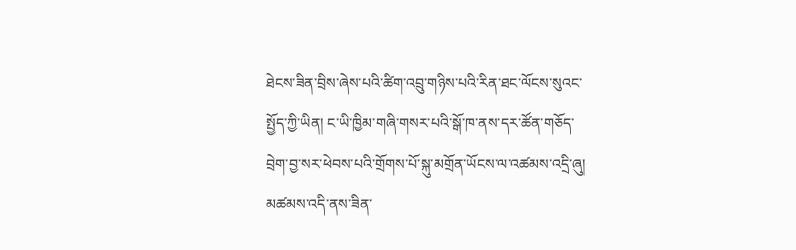ཐེངས་ཟིན་བྲིས་ཞེས་པའི་ཚིག་འབྲུ་གཉིས་པའི་རིན་ཐང་ལོངས་སུའང་སྤྱོད་ཀྱི་ཡིན། ང་ཡི་ཁྱིམ་གཞི་གསར་པའི་སྒོ་ཁ་ནས་དར་ཚོན་གཅོད་བྲེག་བྱ་སར་ཕེབས་པའི་གྲོགས་པོ་སྐུ་མགྲོན་ཡོངས་ལ་འཚམས་འདྲི་ཞུ།
མཚམས་འདི་ནས་ཟིན་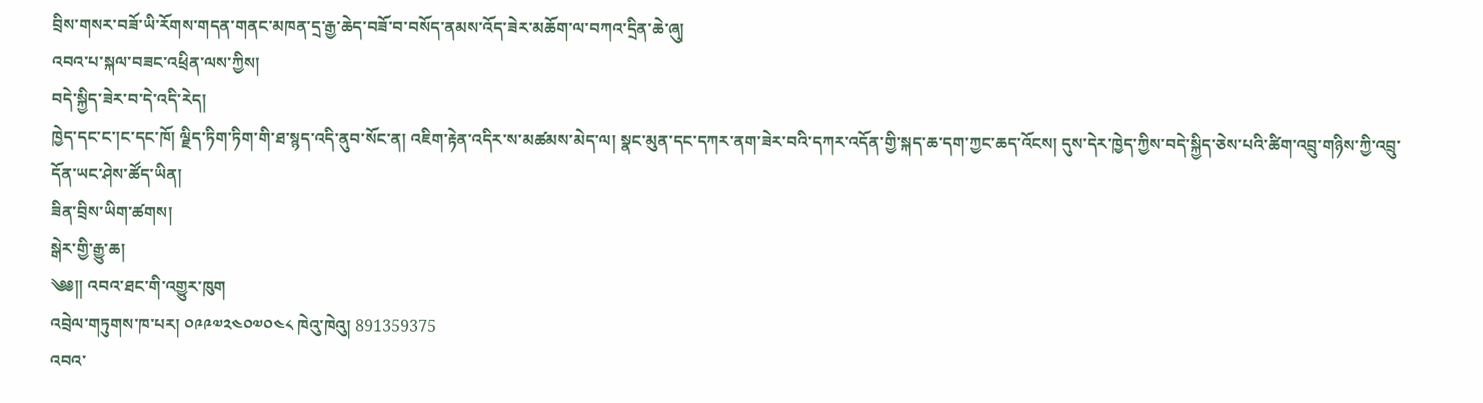བྲིས་གསར་བཟོ་ཡི་རོགས་གདན་གནང་མཁན་དྲ་རྒྱ་ཆེད་བཟོ་བ་བསོད་ནམས་འོད་ཟེར་མཆོག་ལ་བཀའ་དྲིན་ཆེ་ཞུ།
འབའ་པ་སྐལ་བཟང་འཕྲིན་ལས་ཀྱིས།
བདེ་སྐྱིད་ཟེར་བ་དེ་འདི་རེད།
ཁྱེད་དང་ང་།ང་དང་ཁོ། ལྗིད་ཏིག་ཏིག་གི་ཐ་སྙད་འདི་ནུབ་སོང་ན། འཇིག་རྟེན་འདིར་ས་མཚམས་མེད་ལ། སྣང་མུན་དང་དཀར་ནག་ཟེར་བའི་དཀར་འདོན་གྱི་སྐད་ཆ་དག་ཀྱང་ཆད་འོངས། དུས་དེར་ཁྱེད་ཀྱིས་བདེ་སྐྱིད་ཅེས་པའི་ཚིག་འབྲུ་གཉིས་ཀྱི་འབྲུ་དོན་ཡང་ཤེས་ཚོད་ཡིན།
ཟིན་བྲིས་ཡིག་ཚགས།
སྒེར་གྱི་རྒྱུ་ཆ།
༄༅།། འབའ་ཐང་གི་འགྱུར་ཁུག
འབྲེལ་གཏུགས་ཁ་པར། ༠༩༩༧༢༤༠༧༠༤༨ ཁེའུ་ཁེའུ། 891359375
འབའ་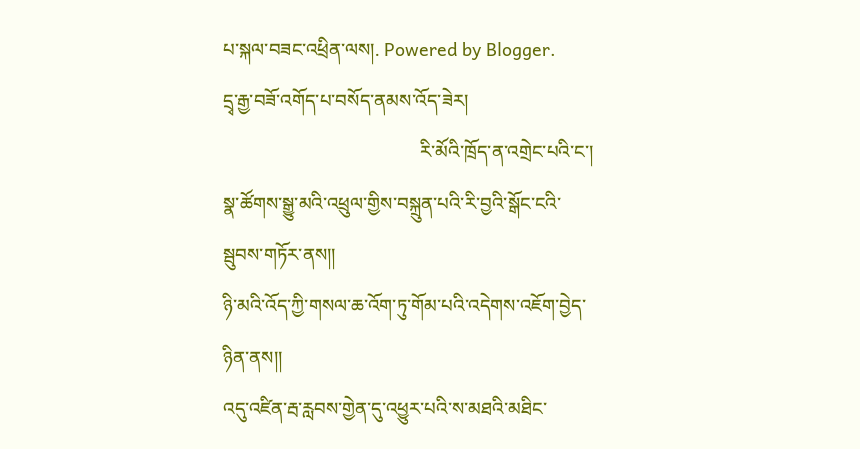པ་སྐལ་བཟང་འཕྲིན་ལས།. Powered by Blogger.
དྲྭ་རྒྱ་བཟོ་འགོད་པ་བསོད་ནམས་འོད་ཟེར།
                                          རི་མོའི་ཁྲོད་ན་འགྲེང་པའི་ང་།
སྣ་ཚོགས་སྒྱུ་མའི་འཕྲུལ་གྱིས་བསྐྲུན་པའི་རི་བྱའི་སྒོང་ངའི་སྦུབས་གཏོར་ནས།།
ཉི་མའི་འོད་ཀྱི་གསལ་ཆ་འོག་ཏུ་གོམ་པའི་འདེགས་འཇོག་བྱེད་ཉིན་ནས།།
འདུ་འཛིན་རྦ་རླབས་གྱེན་དུ་འཕྱུར་པའི་ས་མཐའི་མཐིང་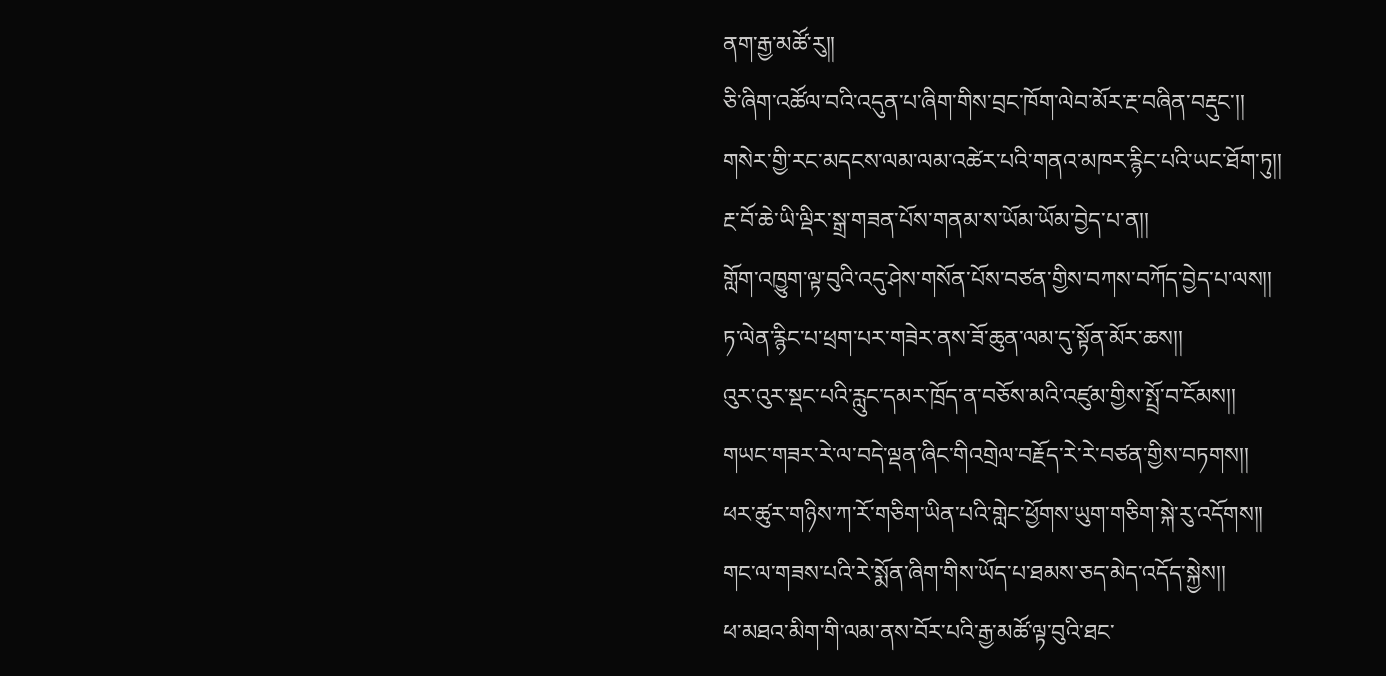ནག་རྒྱ་མཚོ་རུ།།
ཅི་ཞིག་འཚོལ་བའི་འདུན་པ་ཞིག་གིས་བྲང་ཁོག་ལེབ་མོར་རྔ་བཞིན་བརྡུང་།།
གསེར་གྱི་རང་མདངས་ལམ་ལམ་འཚེར་པའི་གནའ་མཁར་རྙིང་པའི་ཡང་ཐོག་ཏུ།།
རྔ་བོ་ཆེ་ཡི་ལྡིར་སྒྲ་གཟན་པོས་གནམ་ས་ཡོམ་ཡོམ་བྱེད་པ་ན།།
གློག་འཁྱུག་ལྟ་བུའི་འདུ་ཤེས་གསོན་པོས་བཙན་གྱིས་བཀས་བཀོད་བྱེད་པ་ལས།།
ཏ་ལེན་རྙིང་པ་ཕྲག་པར་གཟེར་ནས་ཟོ་ཆུན་ལམ་དུ་སྟོན་མོར་ཆས།།
འུར་འུར་སྡང་པའི་རླུང་དམར་ཁྲོད་ན་བཅོས་མའི་འཛུམ་གྱིས་སྤྲོ་བ་ངོམས།།
གཡང་གཟར་རེ་ལ་བདེ་ལྡན་ཞིང་གིའགྲེལ་བརྗོད་རེ་རེ་བཙན་གྱིས་བཏགས།།
ཕར་ཚུར་གཉིས་ཀ་རོ་གཅིག་ཡིན་པའི་གླེང་ཕྱོགས་ཡུག་གཅིག་སྐེ་རུ་འདོགས།།
གང་ལ་གཟས་པའི་རེ་སྨོན་ཞིག་གིས་ཡོད་པ་ཐམས་ཅད་མེད་འདོད་སྐྱེས།།
ཕ་མཐའ་མིག་གི་ལམ་ནས་བོར་པའི་རྒྱ་མཚོ་ལྟ་བུའི་ཐང་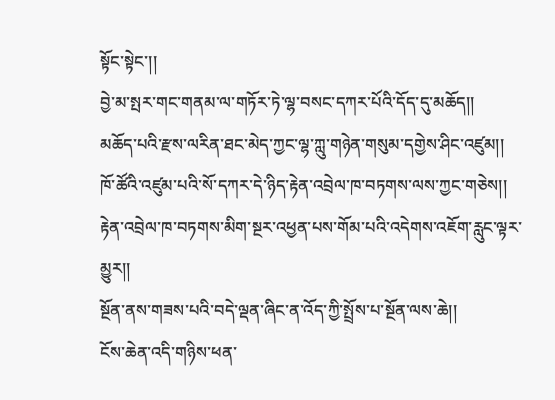སྟོང་སྟེང་།།
བྱེ་མ་སྤར་གང་གནམ་ལ་གཏོར་ཏེ་ལྷ་བསང་དཀར་པོའི་དོད་དུ་མཆོད།།
མཆོད་པའི་རྫས་ལརིན་ཐང་མེད་ཀྱང་ལྷ་ཀླུ་གཉེན་གསུམ་དགྱེས་ཤིང་འཛུམ།།
ཁོ་ཚོའི་འཛུམ་པའི་སོ་དཀར་དེ་ཉིད་རྟེན་འབྲེལ་ཁ་བཏགས་ལས་ཀྱང་གཅེས།།
རྟེན་འབྲེལ་ཁ་བཏགས་མིག་སྔར་འཕྱན་པས་གོམ་པའི་འདེགས་འཇོག་རླུང་ལྟར་མྱུར།།
སྔོན་ནས་གཟས་པའི་བདེ་ལྡན་ཞིང་ན་འོད་ཀྱི་སྤྲོས་པ་སྔོན་ལས་ཆེ།།
ངོས་ཆེན་འདི་གཉིས་ཕན་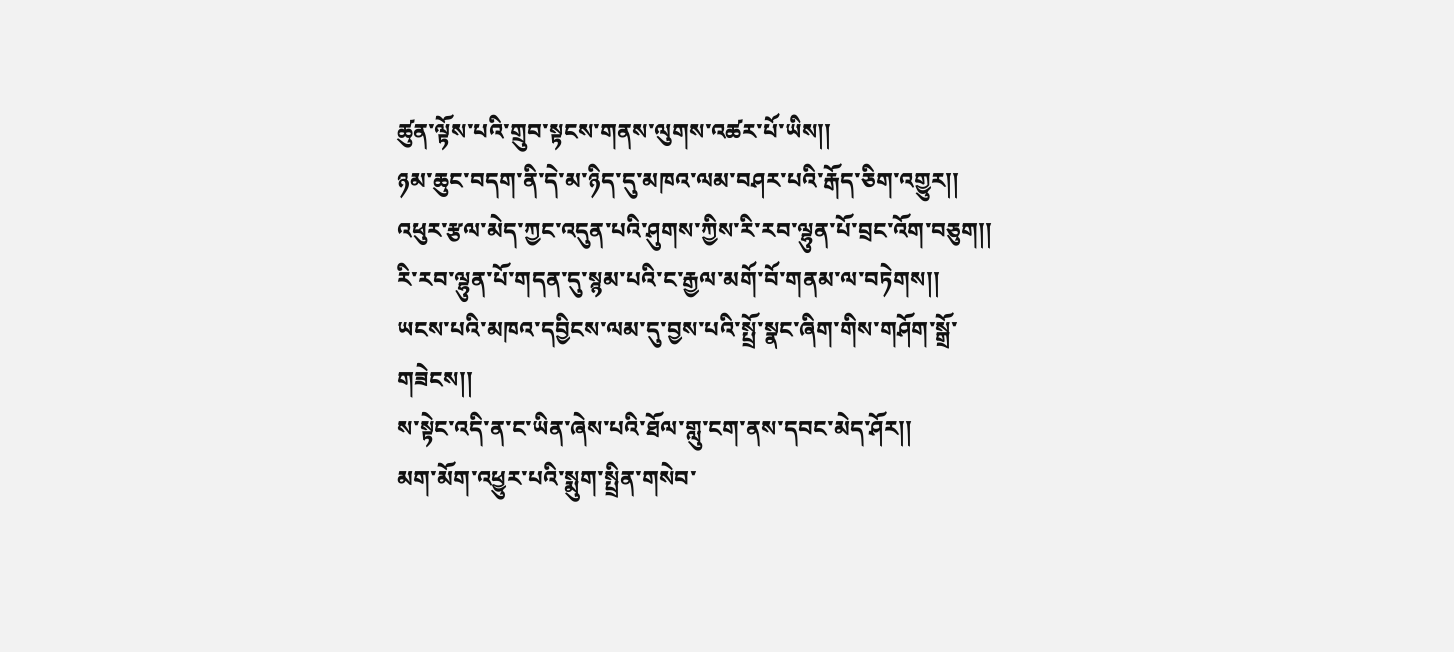ཚུན་ལྟོས་པའི་གྲུབ་སྟངས་གནས་ལུགས་འཚར་པོ་ཡིས།།
ཉམ་ཆུང་བདག་ནི་དེ་མ་ཉིད་དུ་མཁའ་ལམ་བཤར་པའི་རྒོད་ཅིག་འགྱུར།།
འཕུར་རྩལ་མེད་ཀྱང་འདུན་པའི་ཤུགས་ཀྱིས་རི་རབ་ལྷུན་པོ་བྲང་འོག་བཅུག།།
རི་རབ་ལྷུན་པོ་གདན་དུ་སྙམ་པའི་ང་རྒྱལ་མགོ་བོ་གནམ་ལ་བཏེགས།།
ཡངས་པའི་མཁའ་དབྱིངས་ལམ་དུ་བྱས་པའི་སྤྲོ་སྣང་ཞིག་གིས་གཤོག་སྒྲོ་གཟེངས།།
ས་སྟེང་འདི་ན་ང་ཡིན་ཞེས་པའི་ཐོལ་གླུ་ངག་ནས་དབང་མེད་ཤོར།།
མག་མོག་འཕྱུར་པའི་སྨུག་སྤྲིན་གསེབ་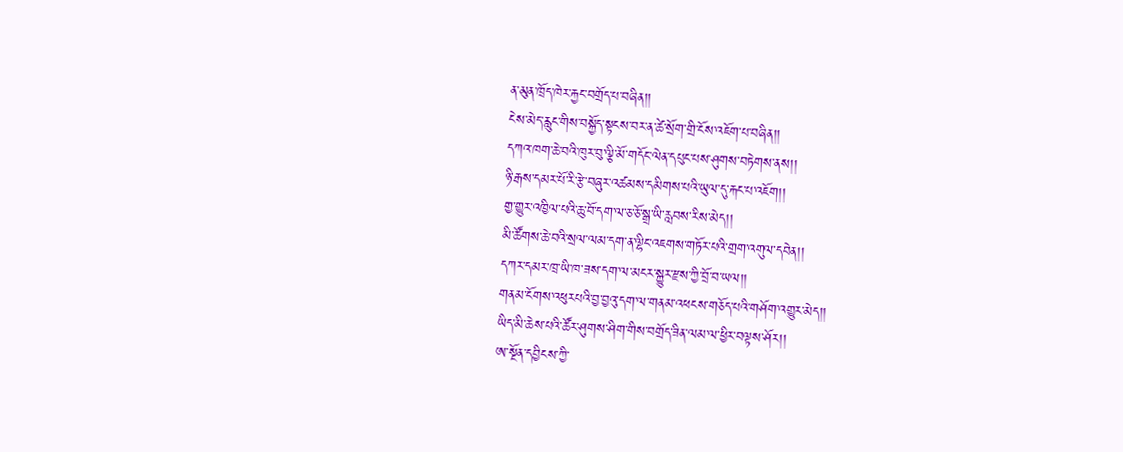ན་མུན་ཁྲོད་ཁེར་རྐྱང་བགྲོད་པ་བཞིན།།
ངེས་མེད་རླུང་གིས་བསྐྱོད་སྟངས་བར་ན་ཚེ་སྲོག་གྲི་ངོས་འཇོག་པ་བཞིན།།
དཀའ་ཁག་ཆེ་བའི་ཁུར་བུ་ལྕི་མོ་གདོང་ལེན་དཔུང་པས་ཤུགས་བཏེགས་ནས།།
ཉི་རྒས་དམར་པོ་རི་རྩེ་བཞུར་འཚམས་དམིགས་པའི་ཡུལ་དུ་རྐང་པ་འཇོག།།
གྱ་གྱུར་འཁྱིལ་པའི་ཆུ་བོ་དག་ལ་ཅ་ཅོ་སྒྲ་ཡི་རླབས་རིས་མེད།།
མི་ཚོགས་ཆེ་བའི་སྲལ་ལམ་དག་ན་ལྷིང་འཇགས་གཏོར་པའི་གྲག་འགུལ་དབེན།།
དཀར་དམར་ཁྲ་ཡི་ཁ་ཟས་དག་ལ་མངར་སྐྱུར་རྫས་ཀྱི་བྲོ་བ་ཡལ།།
གནམ་ངོགས་འཕུརཔའི་བྱ་བྱའུ་དག་ལ་གནམ་འཕངས་གཅོད་པའི་གཤོག་འགྱུར་མེད།།
ཡིད་མི་ཆེས་པའི་ཚོར་ཤུགས་ཤིག་གིས་བགྲོད་ཟིན་ལམ་ལ་ཕྱིར་བལྟས་ཤོར།།
ཨ་སྔོན་དབྱིངས་ཀྱི་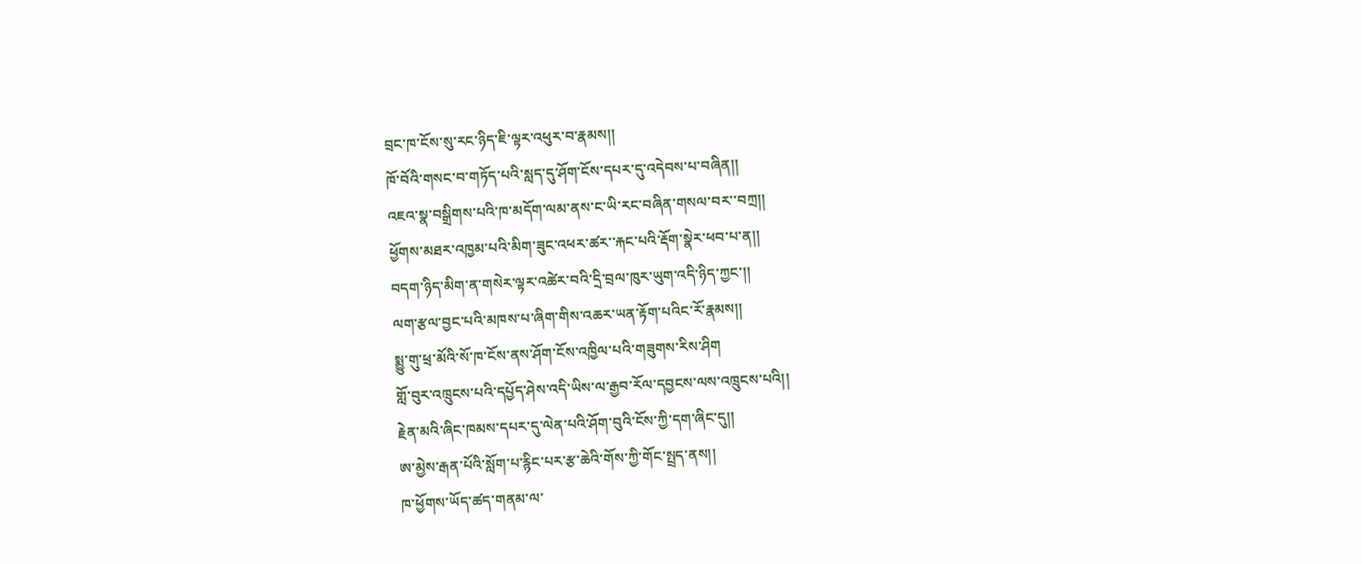བྲང་ཁ་ངོས་སུ་རང་ཉིད་ཇི་ལྟར་འཕུར་བ་རྣམས།།
ཁོ་བོའི་གསང་བ་གཏོད་པའི་སླད་དུ་ཤོག་ངོས་དཔར་དུ་འདེབས་པ་བཞིན།།
འཇའ་སྣ་བསྒྲིགས་པའི་ཁ་མདོག་ལམ་ནས་ང་ཡི་རང་བཞིན་གསལ་བར་་བཀྲ།།
ཕྱོགས་མཐར་འཁྱམ་པའི་མིག་ཟུང་འཕར་ཚར་་རྐང་པའི་རྡོག་སྣེར་ཕབ་པ་ན།།
བདག་ཉིད་མིག་ན་གསེར་ལྟར་འཚེར་བའི་དྲི་བྲལ་ཁུར་ཡུག་འདི་ཉིད་ཀྱང་།།
ལག་རྩལ་བྱང་པའི་མཁས་པ་ཞིག་གིས་འཆར་ཡན་རྟོག་པའིང་རོ་རྣམས།།
སྨྱུ་གུ་ཕྲ་མོའི་སོ་ཁ་ངོས་ནས་ཤོག་ངོས་འཁྱིལ་པའི་གཟུགས་རིས་ཤིག
གློ་བུར་འཁྲུངས་པའི་དཔྱོད་ཤེས་འདི་ཡིས་ལ་རྒྱབ་རོལ་དབྱངས་ལས་འཁྲུངས་པའི།།
རྗེན་མའི་ཞིང་ཁམས་དཔར་དུ་ལེན་པའི་ཤོག་བུའི་ངོས་ཀྱི་དག་ཞིང་དུ།།
ཨ་མྱེས་རྒན་པོའི་སློག་པ་རྙིང་པར་རྩ་ཆེའི་གོས་ཀྱི་གོང་སྤྲད་ནས།།
ཁ་ཕྱོགས་ཡོད་ཚད་གནམ་ལ་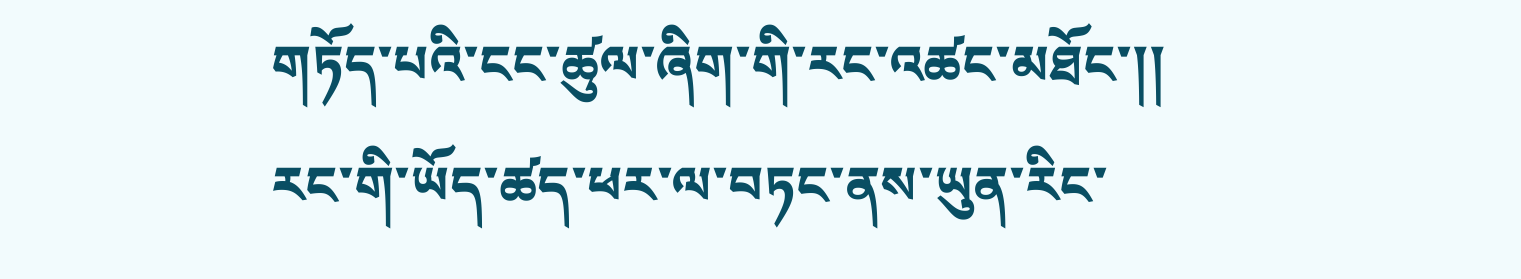གཏོད་པའི་ངང་ཚུལ་ཞིག་གི་རང་འཚང་མཐོང་།།
རང་གི་ཡོད་ཚད་ཕར་ལ་བཏང་ནས་ཡུན་རིང་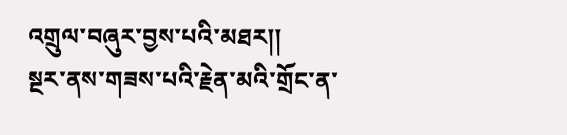འགྲུལ་བཞུར་བྱས་པའི་མཐར།།
སྔར་ནས་གཟས་པའི་རྗེན་མའི་གྲོང་ན་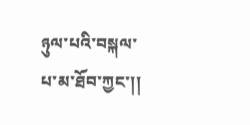ཉུལ་པའི་བསྐལ་པ་མ་ཐོབ་ཀྱང་།།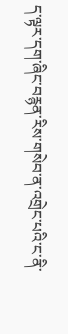ད་ལྟར་དག་ཞིང་བརྙན་རིས་གསེབ་ན་འགྲེང་པའི་ང་ནི་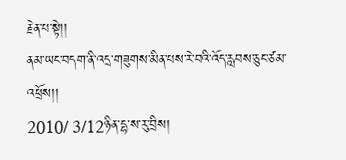རྗེན་པ་སྟེ།།
ནམ་ཡང་བདག་ནི་འདྲ་གཟུགས་མིན་པས་རེ་བའི་འོད་རླབས་ཅུང་ཙམ་འཕྲོས།།
2010/ 3/12ཉིན་དྷ་ས་རུ་བྲིས།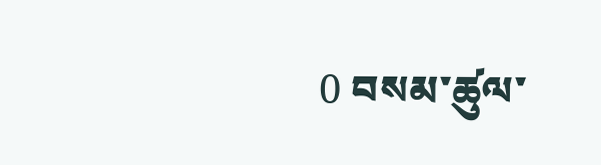0 བསམ་ཚུལ་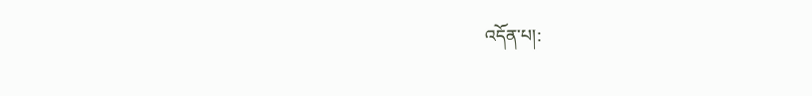འདོན་པ།: